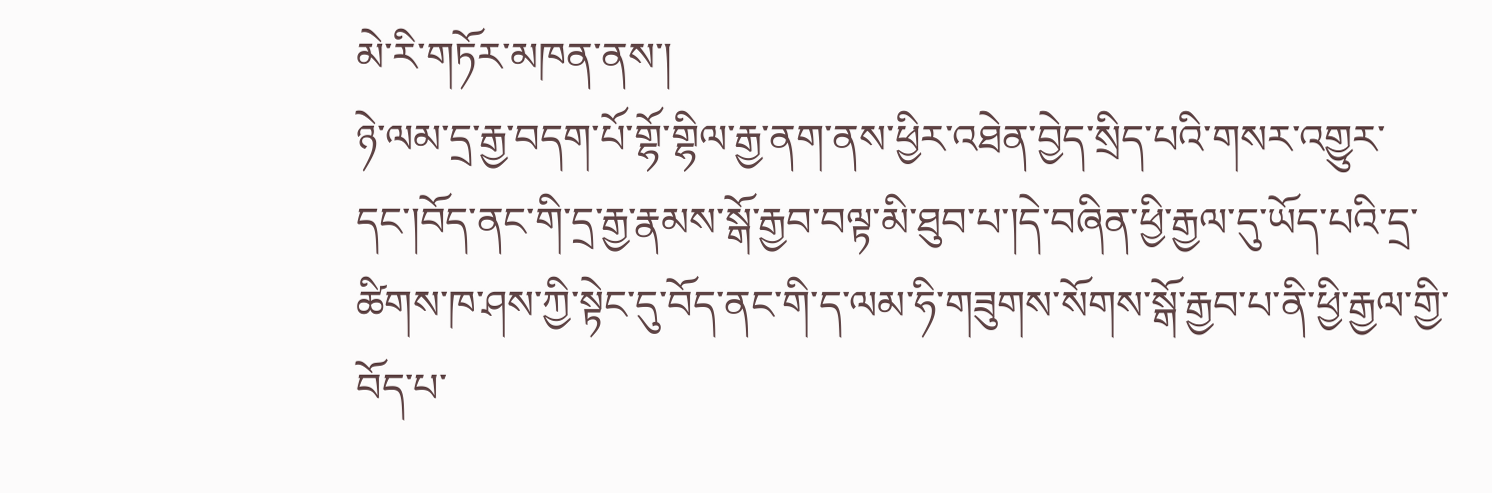མེ་རི་གཏོར་མཁན་ནས་།
ཉེ་ལམ་དྲ་རྒྱ་བདག་པོ་གྷོ་གྷིལ་རྒྱ་ནག་ནས་ཕྱིར་འཐེན་བྱེད་སྲིད་པའི་གསར་འགྱུར་དང་།བོད་ནང་གི་དྲ་རྒྱ་རྣམས་སྒོ་རྒྱབ་བལྟ་མི་ཐུབ་པ་།དེ་བཞིན་ཕྱི་རྒྱལ་དུ་ཡོད་པའི་དྲ་ཚིགས་ཁ་ཤས་ཀྱི་སྟེང་དུ་བོད་ནང་གི་ད་ལམ་ཧི་གཟུགས་སོགས་སྒོ་རྒྱབ་པ་ནི་ཕྱི་རྒྱལ་གྱི་བོད་པ་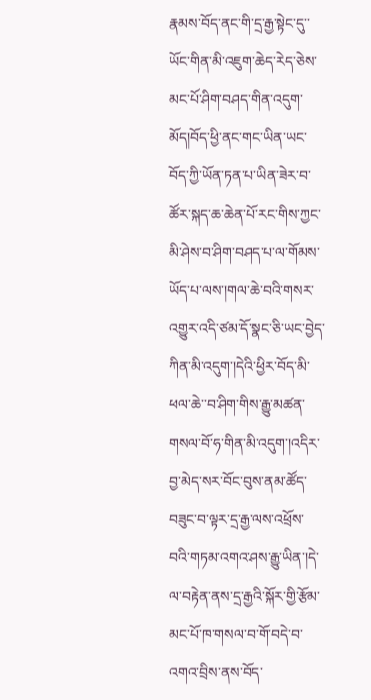རྣམས་བོད་ནང་གི་དྲ་རྒྱ་སྟེང་དུ་་ཡོང་གིན་མི་འཇུག་ཆེད་རེད་ཅེས་མང་པོ་ཤིག་བཤད་གིན་འདུག་མོད།བོད་ཕྱི་ནང་གང་ཡིན་ཡང་བོད་ཀྱི་ཡོན་ཏན་པ་ཡིན་ཟེར་བ་ཚོར་སྐད་ཆ་ཆེན་པོ་རང་གིས་ཀྱང་མི་ཤེས་བ་ཤིག་བཤད་པ་ལ་གོམས་ཡོད་པ་ལས་།གལ་ཆེ་བའི་གསར་འགྱུར་འདི་ཙམ་དོ་སྣང་ཅི་ཡང་བྱེད་ཀིན་མི་འདུག་།དེའི་ཕྱིར་བོད་མི་ཕལ་ཆེ་་བ་ཤིག་གིས་རྒྱུ་མཚན་གསལ་བོ་ཧ་གིན་མི་འདུག་།འདིར་བྱ་མེད་སར་བོང་བུས་ནམ་ཚོད་བཟུང་བ་ལྟར་དྲ་རྒྱ་ལས་འཕྲོས་བའི་གཏམ་འགའ་ཤས་རྒྱུ་ཡིན་།དེ་ལ་བརྟེན་ནས་དྲ་རྒྱའི་སྐོར་གྱི་རྩོམ་མང་པོ་ཁ་གསལ་བ་གོ་བདེ་བ་འགའ་བྲིས་ནས་བོད་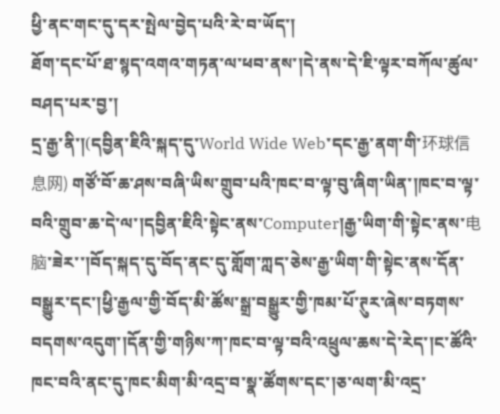ཕྱི་ནང་གང་དུ་དར་སྤེལ་བྱེད་པའི་རེ་བ་ཡོད་།
ཐོག་དང་པོ་ཐ་སྙད་འགའ་གཏན་ལ་ཕབ་ནས་།དེ་ནས་དེ་ཇི་ལྟར་བཀོལ་ཚུལ་བཤད་པར་བྱ་།
དྲ་རྒྱ་ནི་།(དབྱིན་ཇིའི་སྐད་དུ་World Wide Web་དང་རྒྱ་ནག་གི་环球信息网) གཙོ་བོ་ཆ་ཤས་བཞི་ཡིས་གྲུབ་པའི་ཁང་བ་ལྟ་བུ་ཞིག་ཡིན་།ཁང་བ་ལྟ་བའི་གྲུབ་ཆ་དེ་ལ་།དབྱིན་ཇིའི་སྟེང་ནས་Computer།རྒྱ་ཡིག་གི་སྟེང་ནས་电脑་ཟེར་་།བོད་སྐད་དུ་བོད་ནང་དུ་གློག་ཀླད་ཅེས་རྒྱ་ཡིག་གི་སྟེང་ནས་དོན་བསྒྱུར་དང་།ཕྱི་རྒྱལ་གྱི་བོད་མི་ཚོས་སྒྲ་བསྒྱུར་གྱི་ཁམ་པོ་ཊུར་ཞེས་བཏགས་བདགས་འདུག་།དོན་གྱི་གཉིས་ཀ་ཁང་བ་ལྟ་བའི་འཕྲུལ་ཆས་དེ་རེད་།ང་ཚོའི་ཁང་བའི་ནང་དུ་ཁང་མིག་མི་འདྲ་བ་སྣ་ཚོགས་དང་།ཅ་ལག་མི་འདྲ་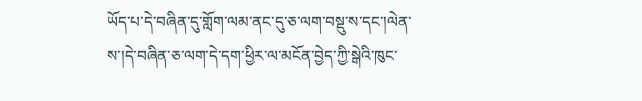ཡོད་པ་དེ་བཞིན་དུ་གློག་ལམ་ནང་དུ་ཅ་ལག་བསྡུ་ས་དང་།ལེན་ས་།དེ་བཞིན་ཅ་ལག་དེ་དག་ཕྱིར་ལ་མངོན་བྱེད་ཀྱི་སྒེའི་ཁུང་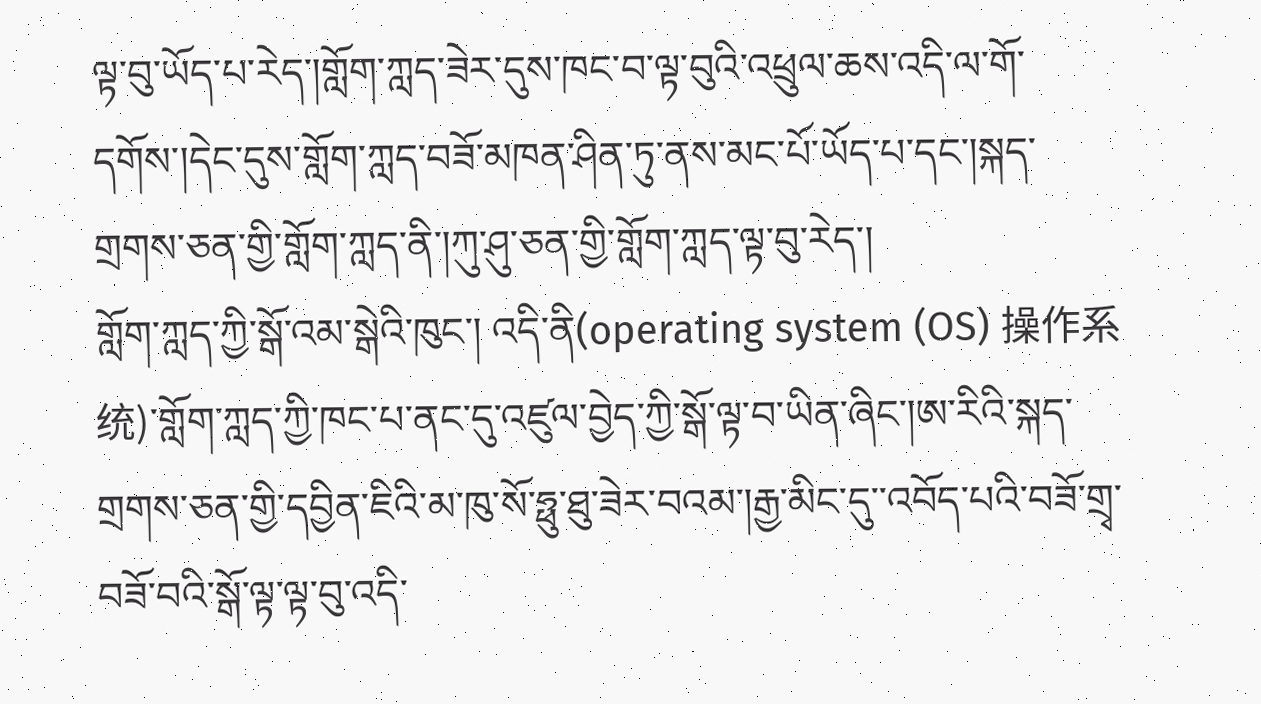ལྟ་བུ་ཡོད་པ་རེད་།གློག་ཀླད་ཟེར་དུས་ཁང་བ་ལྟ་བུའི་འཕྲུལ་ཆས་འདི་ལ་གོ་དགོས་།དེང་དུས་གློག་ཀླད་བཟོ་མཁན་ཤིན་ཏུ་ནས་མང་པོ་ཡོད་པ་དང་།སྐད་གྲགས་ཅན་གྱི་གློག་ཀླད་ནི་།ཀུ་ཤུ་ཅན་གྱི་གློག་ཀླད་ལྟ་བུ་རེད་།
གློག་ཀླད་ཀྱི་སྒོ་འམ་སྒེའི་ཁུང་། འདི་ནི(operating system (OS) 操作系统)་གློག་ཀླད་ཀྱི་ཁང་པ་ནང་དུ་འཛུལ་བྱེད་ཀྱི་སྒོ་ལྟ་བ་ཡིན་ཞིང་།ཨ་རིའི་སྐད་གྲགས་ཅན་གྱི་དབྱིན་ཇིའི་མ་ཁུ་སོ་ཧྥུ་ཐུ་ཟེར་བའམ་།རྒྱ་མིང་དུ་་འབོད་པའི་བཟོ་གྲྭ་བཟོ་བའི་སྒོ་ལྟ་ལྟ་བུ་འདི་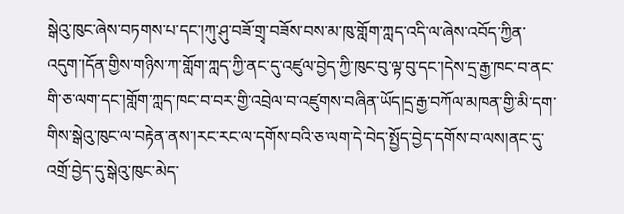སྒེའུ་ཁུང་ཞེས་བཏགས་པ་དང་།ཀུ་ཤུ་བཟོ་གྲྭ་བཟོས་བས་མ་ཁུ་གློག་ཀླད་འདི་ལ་ཞེས་འབོད་ཀྱིན་འདུག་།དོན་གྱིས་གཉིས་ཀ་གློག་ཀླད་ཀྱི་ནང་དུ་འཛུལ་བྱེད་ཀྱི་ཁུང་བུ་ལྟ་བུ་དང་།དེས་དྲ་རྒྱ་ཁང་བ་ནང་གི་ཅ་ལག་དང་།གློག་ཀླད་ཁང་བ་བར་གྱི་འབྲེལ་བ་འཛུགས་བཞིན་ཡོད།དྲ་རྒྱ་བཀོལ་མཁན་གྱི་མི་དག་གིས་སྒེའུ་ཁུང་ལ་བརྟེན་ནས་།རང་རང་ལ་དགོས་བའི་ཅ་ལག་དེ་བེད་སྤྱོད་བྱེད་དགོས་བ་ལས།ནང་དུ་འགྲོ་བྱེད་དུ་སྒེའུ་ཁུང་མེད་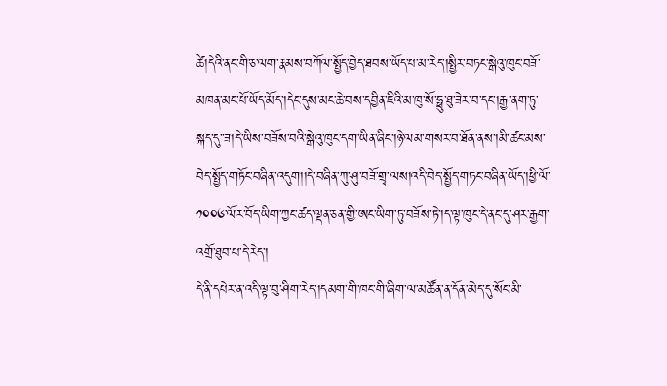ཚེ།དེའི་ནང་གི་ཅ་ལག་རྣམས་བཀོལ་སྤྱོད་བྱེད་ཐབས་ཡོད་པ་མ་རེད་།སྤྱིར་བཏང་སྒེའུ་ཁུང་བཟོ་མཁན་མང་པོ་ཡོད་མོད་།དེང་དུས་མང་ཆེ་བས་དབྱིན་ཇིའི་མ་ཁུ་སོ་ཧྥུ་ཐུ་ཟེར་བ་དང་།རྒྱ་ནག་ཏུ་སྐད་དུ་་ཟ།དེ་ཡིས་བཟོས་བའི་སྒེའུ་ཁུང་དག་ཡིན་ཞིང་།ཉེ་ལམ་གསར་བ་ཐོན་ནས་།མི་ཚང་མས་བེད་སྤྱོད་གཏོང་བཞིན་འདུག།།དེ་བཞིན་ཀུ་ཤུ་བཟོ་གྲྭ་ལས།འདི་བེད་སྤྱོད་གཏང་བཞིན་ཡོད་།ཕྱི་ལོ་༡༠༠༦་ལོར་བོད་ཡིག་ཀྱང་ཚད་ལྡན་ཅན་གྱི་ཨང་ཡིག་ཏུ་བཟོས་ཏེ་།ད་ལྟ་ཁུང་དེ་ནང་དུ་ཤར་རྒྱག་འགྲོ་ཐུབ་པ་དེ་རེད་།
དེ་ནི་དཔེར་ན་འདི་ལྟ་བུ་ཤིག་རེད་།དམག་གི་ཁང་གི་ཞིག་ལ་མཚོན་ན་དོན་མེད་དུ་སོང་མི་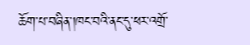ཆོག་པ་བཞིན་།ཁང་བའི་ནང་དུ་ཕར་འགྲོ་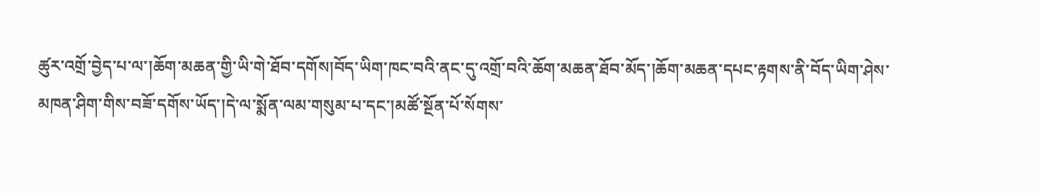ཚུར་འགྲོ་བྱེད་པ་ལ་།ཆོག་མཆན་གྱི་ཡི་གེ་ཐོབ་དགོས།བོད་ཡིག་ཁང་བའི་ནང་དུ་འགྲོ་བའི་ཆོག་མཆན་ཐོབ་མོད་།ཆོག་མཆན་དཔང་རྟགས་ནི་བོད་ཡིག་ཤེས་མཁན་ཤིག་གིས་བཟོ་དགོས་ཡོད་།དེ་ལ་སྨོན་ལམ་གསུམ་པ་དང་།མཚོ་སྔོན་པོ་སོགས་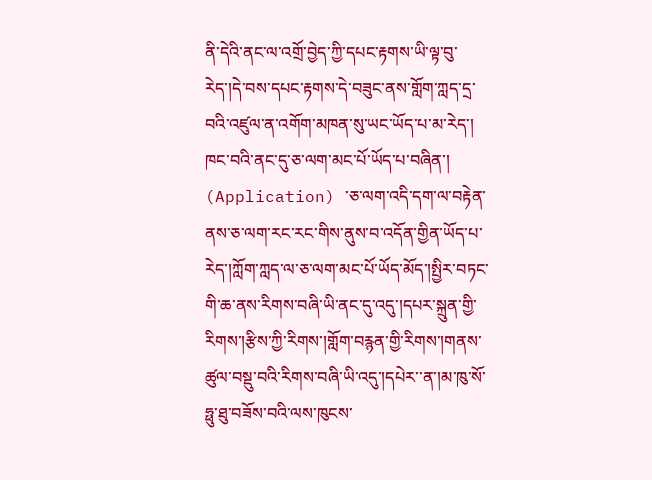ནི་དེའི་ནང་ལ་འགྲོ་བྱེད་ཀྱི་དཔང་རྟགས་ཡི་ལྟ་བུ་རེད་།དེ་བས་དཔང་རྟགས་དེ་བཟུང་ནས་གློག་ཀླད་དྲ་བའི་འཛུལ་ན་འགོག་མཁན་སུ་ཡང་ཡོད་པ་མ་རེད་།
ཁང་བའི་ནང་དུ་ཅ་ལག་མང་པོ་ཡོད་པ་བཞིན་། (Application) ་ཅ་ལག་འདི་དག་ལ་བརྟེན་ནས་ཅ་ལག་རང་རང་གིས་ནུས་བ་འདོན་གྱིན་ཡོད་པ་རེད་།ཀློག་ཀླད་ལ་ཅ་ལག་མང་པོ་ཡོད་མོད་།སྤྱིར་བཏང་གི་ཆ་ནས་རིགས་བཞི་ཡི་ནང་དུ་འདུ་།དཔར་སྐྲུན་གྱི་རིགས་།རྩིས་ཀྱི་རིགས་།གློག་བརྙན་གྱི་རིགས་།གནས་ཚུལ་བསྡུ་བའི་རིགས་བཞི་ཡི་འདུ་།དཔེར་་ན་།མ་ཁུ་སོ་ཧྥུ་ཐུ་བཟོས་བའི་ལས་ཁུངས་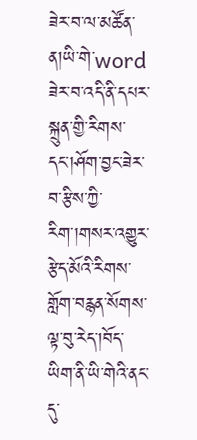ཟེར་བ་ལ་མཚོན་ན།ཡི་གེ་word ཟེར་བ་འདི་ནི་དཔར་སྐྲུན་གྱི་རིགས་དང་།ཤོག་བྱང་ཟེར་བ་རྩིས་ཀྱི་རིག་།གསར་འགྱུར་རྩེད་མོའི་རིགས་གློག་བརྙན་སོགས་ལྟ་བུ་རེད་།བོད་ཡིག་ནི་ཡི་གེའི་ནང་དུ་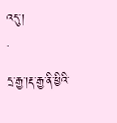འདུ་།
་
དྲ་རྒྱ་།རྡ་རྒྱ་ནི་ཕྱིའི་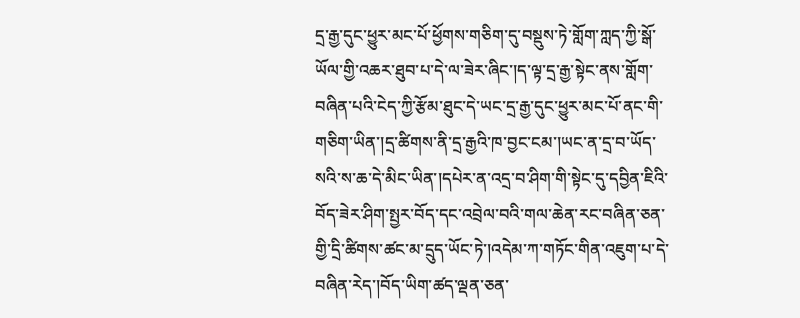དྲ་རྒྱ་དུང་ཕྱུར་མང་པོ་ཕྱོགས་གཅིག་དུ་བསྡུས་ཏེ་གློག་ཀླད་ཀྱི་སྒོ་ཡོལ་གྱི་འཆར་ཐུབ་པ་དེ་ལ་ཟེར་ཞིང་།ད་ལྟ་དྲ་རྒྱ་སྟེང་ནས་གློག་བཞིན་པའི་ངེད་ཀྱི་རྩོམ་ཐུང་དེ་ཡང་དྲ་རྒྱ་དུང་ཕྱུར་མང་པོ་ནང་གི་གཅིག་ཡིན་།དྲ་ཚིགས་ནི་དྲ་རྒྱའི་ཁ་བྱང་ངམ་།ཡང་ན་དྲ་བ་ཡོད་སའི་ས་ཆ་དེ་མིང་ཡིན་།དཔེར་ན་འདྲ་བ་ཤིག་གི་སྟེང་དུ་དབྱིན་ཇིའི་བོད་ཟེར་ཤིག་སྤྱར་བོད་དང་འབྲེལ་བའི་གལ་ཆེན་རང་བཞིན་ཅན་གྱི་དྲི་ཚིགས་ཚང་མ་དྲུད་ཡོང་ཏེ་།འདེམ་ཀ་གཏོང་གིན་འཇུག་པ་དེ་བཞིན་རེད་།བོད་ཡིག་ཚད་ལྡན་ཅན་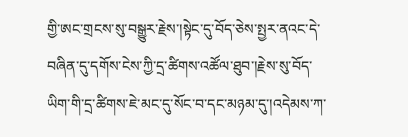གྱི་ཨང་གྲངས་སུ་བསྒྱུར་རྗེས་།སྟེང་དུ་བོད་ཅེས་སྤྱར་ནའང་དེ་བཞིན་དུ་དགོས་ངེས་ཀྱི་དྲ་ཚིགས་འཚོལ་ཐུབ་།རྗེས་སུ་བོད་ཡིག་གི་དྲ་ཚིགས་ཇེ་མང་དུ་སོང་བ་དང་མཉམ་དུ་།འདེམས་ཀ་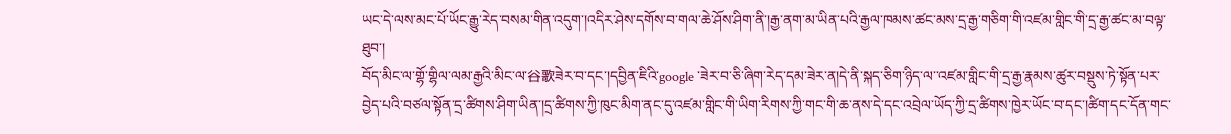ཡང་དེ་ལས་མང་པོ་ཡོང་རྒྱུ་རེད་བསམ་གིན་འདུག་།འདིར་ཤེས་དགོས་བ་གལ་ཆེ་ཤོས་ཤིག་ནི་།རྒྱ་ནག་མ་ཡིན་པའི་རྒྱལ་ཁམས་ཚང་མས་དྲ་རྒྱ་གཅིག་གི་འཛམ་གླིང་གི་དྲ་རྒྱ་ཚང་མ་བལྟ་ཐུབ་།
བོད་མིང་ལ་གྷོ་གྷིལ་ལམ་རྒྱའི་མིང་ལ་谷歌ཟེར་བ་དང་།དབྱིན་ཇིའི་google ་ཟེར་བ་ཅི་ཞིག་རེད་དམ་ཟེར་ན།དེ་ནི་སྐད་ཅིག་ཉིད་ལ་་འཛམ་གླིང་གི་དྲ་རྒྱ་རྣམས་ཚུར་བསྡུས་ཏེ་སྟོན་པར་བྱེད་པའི་བཙལ་སྟོན་དྲ་ཚིགས་ཤིག་ཡིན་།དྲ་ཚིགས་ཀྱི་ཁུང་མིག་ནང་དུ་འཛམ་གླིང་གི་ཡིག་རིགས་ཀྱི་གང་གི་ཆ་ནས་དེ་དང་འབྲེལ་ཡོད་ཀྱི་དྲ་ཚིགས་ཁྱེར་ཡོང་བ་དང་།ཚིག་དང་དོན་གང་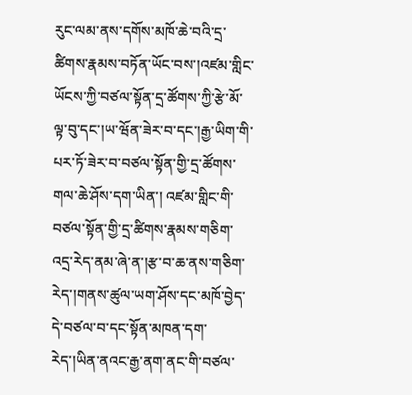རུང་ལམ་ནས་དགོས་མཁོ་ཆེ་བའི་དྲ་ཚིགས་རྣམས་བཏོན་ཡོང་བས་།འཛམ་གླིང་ཡོངས་ཀྱི་བཙལ་སྟོན་དྲ་ཚོགས་ཀྱི་རྩེ་མོ་ལྟ་བུ་དང་།ཡ་ཝོན་ཟེར་བ་དང་།རྒྱ་ཡིག་གི་པར་ཏོ་ཟེར་བ་བཙལ་སྟོན་གྱི་དྲ་ཚོགས་གལ་ཆེ་ཤོས་དག་ཡིན་། འཛམ་གླིང་གི་བཙལ་སྟོན་གྱི་དྲ་ཚིགས་རྣམས་གཅིག་འདྲ་རེད་ནམ་ཞེ་ན་།རྩ་བ་ཆ་ནས་གཅིག་རེད་།གནས་ཚུལ་ཡག་ཤོས་དང་མཁོ་བྱེད་དེ་བཙལ་བ་དང་སྟོན་མཁན་དག་རེད་།ཡིན་ནའང་རྒྱ་ནག་ནང་གི་བཙལ་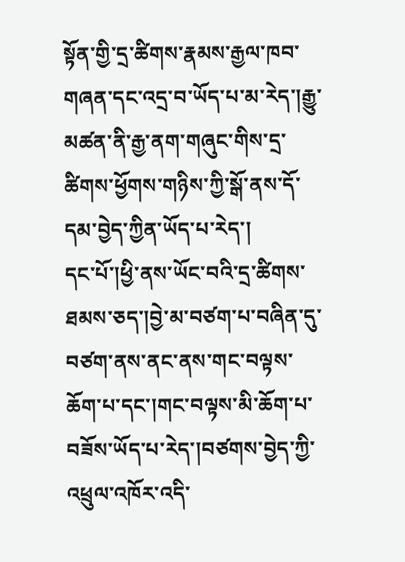སྟོན་གྱི་དྲ་ཚིགས་རྣམས་རྒྱལ་ཁབ་གཞན་དང་འདྲ་བ་ཡོད་པ་མ་རེད་།རྒྱུ་མཚན་ནི་རྒྱ་ནག་གཞུང་གིས་དྲ་ཚིགས་ཕྱོགས་གཉིས་ཀྱི་སྒོ་ནས་དོ་དམ་བྱེད་ཀྱིན་ཡོད་པ་རེད་།
དང་པོ་།ཕྱི་ནས་ཡོང་བའི་དྲ་ཚིགས་ཐམས་ཅད་།བྱེ་མ་བཙག་པ་བཞིན་དུ་བཙག་ནས་ནང་ནས་གང་བལྟས་ཆོག་པ་དང་།གང་བལྟས་མི་ཆོག་པ་བཟོས་ཡོད་པ་རེད་།བཙགས་བྱེད་ཀྱི་འཕྲུལ་འཁོར་འདི་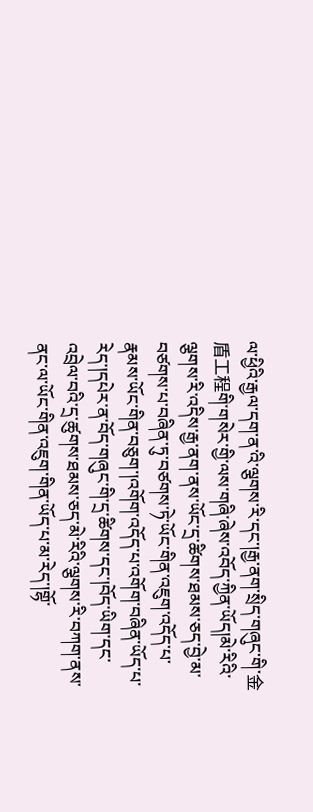ལ་ཕྱིའི་རྒྱལ་དག་ན་འི་ལྕགས་རི་དང་།རྒྱ་ནག་སྲིད་གཞུང་གི་金盾工程གི་གསེར་གྱི་ལས་གཞི་ཞེས་འབོད་ཀྱིན་ཡོད།མེ་རིའི་ལྕགས་རི་འདིས་རྒྱ་ནག་ནས་ཡོང་དྲ་ཚིགས་ཐམས་ཅད་བྱེ་མ་བཙགས་པ་བཞིན་ཏུ་བཙགས་ཏེ་ཡོང་གིན་འཇུག་འདོད་པ་རྣམས་ཡོང་གིན་བཅུག་།འགོག་འདོད་པ་འགོག་བཞིན་ཡོད་པ་རེད་།དཔེར་ན་བོད་གཞུང་གི་དྲ་ཚིགས་དང་།བོད་ཡིག་དང་འབྲེལ་བའི་དྲ་ཚུགས་ཐམས་ཅད་མེ་རིའི་ལྕགས་རི་བཀག་ནས་ནང་ལ་ཡོང་གིན་འཇུག་གིན་ཡོད་པ་མ་རེད་།གྷོ་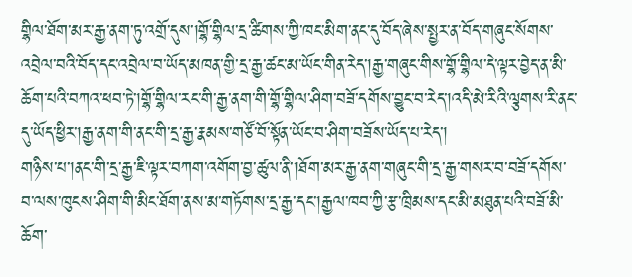གྷིལ་ཐོག་མར་རྒྱ་ནག་ཏུ་འགྲོ་དུས་།གྷོ་གྷིལ་དྲ་ཚིགས་ཀྱི་ཁང་མིག་ནང་དུ་བོད་ཞེས་སྤྱར་ན་བོད་གཞུང་སོགས་འབྲེལ་བའི་བོད་དང་འབྲེལ་བ་ཡོད་མཁན་གྱི་དྲ་རྒྱ་ཚང་མ་ཡོང་གིན་རེད་།རྒྱ་གཞུང་གིས་གྷོ་གྷིལ་དེ་ལྟར་བྱེད་ན་མི་ཆོག་པའི་བཀའ་ཕབ་ཏེ་།གྷོ་གྷིལ་རང་གི་རྒྱ་ནག་གི་གྷོ་གྷིལ་ཤིག་བཟོ་དགོས་བྱུང་བ་རེད་།འདི་མེ་རིའི་ལྕགས་རི་ནང་དུ་ཡོད་ཕྱིར་།རྒྱ་ནག་གི་ནང་གི་དྲ་རྒྱ་རྣམས་གཙོ་བོ་སྟོན་ཡོང་བ་ཤིག་བཟོས་ཡོད་པ་རེད་།
གཉིས་པ་།ནང་གི་དྲ་རྒྱ་ཇི་ལྟར་བཀག་འགོག་བྱ་ཚུལ་ནི་།ཐོག་མར་རྒྱ་ནག་གཞུང་གི་དྲ་རྒྱ་གསར་བ་བཟོ་དགོས་བ་ལས་ཁུངས་ཤིག་གི་མིང་ཐོག་ནས་མ་གཏོགས་དྲ་རྒྱ་དང་།རྒྱལ་ཁབ་ཀྱི་རྩ་ཁྲིམས་དང་མི་མཐུན་པའི་བཟོ་མི་ཆོག་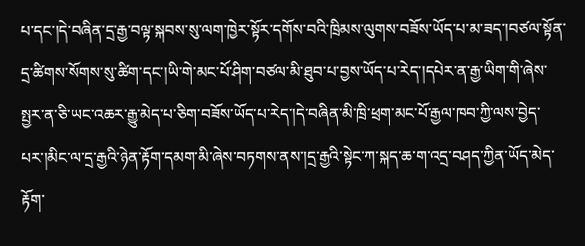པ་དང་།དེ་བཞིན་དྲ་རྒྱ་བལྟ་སྐབས་སུ་ལག་ཁྱེར་སྟོར་དགོས་བའི་ཁྲིམས་ལུགས་བཟོས་ཡོད་པ་མ་ཟད་།བཙལ་སྟོན་དྲ་ཚིགས་སོགས་སུ་ཚིག་དང་།ཡི་གེ་མང་པོ་ཤིག་བཙལ་མི་ཐུབ་པ་བྱས་ཡོད་པ་རེད་།དཔེར་ན་རྒྱ་ཡིག་གི་ཞེས་སྤྱར་ན་ཅི་ཡང་འཆར་རྒྱུ་མེད་པ་ཅིག་བཟོས་ཡོད་པ་རེད་།དེ་བཞིན་མི་ཁྲི་ཕྲག་མང་པོ་རྒྱལ་ཁབ་ཀྱི་ལས་བྱེད་པར་།མིང་ལ་དྲ་རྒྱའི་ཉེན་རྟོག་དམག་མི་ཞེས་བཏགས་ནས་།དྲ་རྒྱའི་སྟེང་ཀ་སྐད་ཆ་ག་འདྲ་བཤད་ཀྱིན་ཡོད་མེད་རྟོག་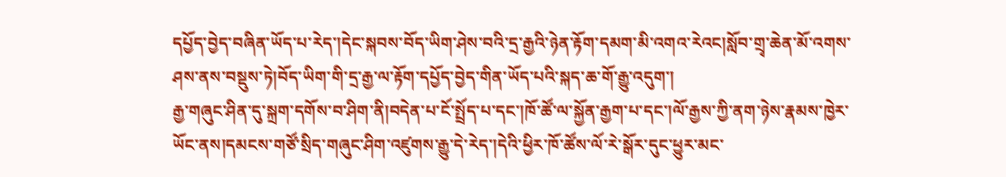དཔྱོད་བྱེད་བཞིན་ཡོད་པ་རེད་།དེང་སྐབས་བོད་ཡིག་ཤེས་བའི་དྲ་རྒྱའི་ཉེན་རྟོག་དམག་མི་འགའ་རེའང།སློབ་གྲྭ་ཆེན་མོ་འགས་ཤས་ནས་བསྡུས་ཏེ།བོད་ཡིག་གི་དྲ་རྒྱ་ལ་རྟོག་དཔྱོད་བྱེད་གིན་ཡོད་པའི་སྐད་ཆ་གོ་རྒྱུ་འདུག་།
རྒྱ་གཞུང་ཤིན་དུ་སྐྲག་དགོས་བ་ཤིག་ནི།བདེན་པ་ངོ་སྤྲོད་པ་དང་།ཁོ་ཚོ་ལ་སྐྱོན་རྒྱག་པ་དང་།ལོ་རྒྱས་ཀྱི་ནག་ཉེས་རྣམས་ཁྱེར་ཡོང་ནས།དམངས་གཙོ་སྲིད་གཞུང་ཤིག་འཛུགས་རྒྱུ་དེ་རེད་།དེའི་ཕྱིར་ཁོ་ཚོས་ལོ་རེ་སྒོར་དུང་ཕྱུར་མང་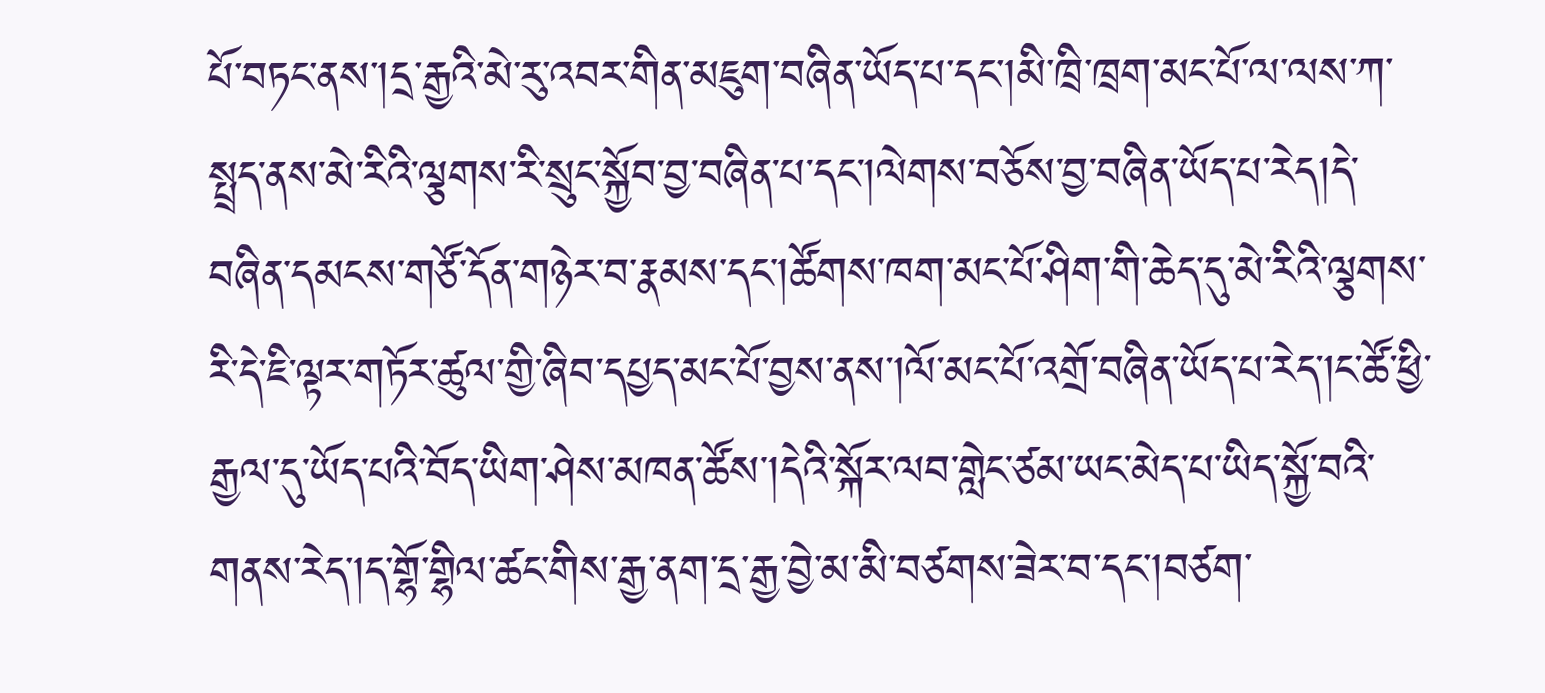པོ་བཏང་ནས་།དྲ་རྒྱའི་མེ་རུ་འབར་གིན་མཇུག་བཞིན་ཡོད་པ་དང་།མི་ཁྲི་ཁྲག་མང་པོ་ལ་ལས་ཀ་སྤྲད་ནས་མེ་རིའི་ལྕགས་རི་སྲུང་སྐྱོབ་བྱ་བཞིན་པ་དང་།ལེགས་བཅོས་བྱ་བཞིན་ཡོད་པ་རེད།དེ་བཞིན་དམངས་གཙོ་དོན་གཉེར་བ་རྣམས་དང་།ཚོགས་ཁག་མང་པོ་ཤིག་གི་ཆེད་དུ་མེ་རིའི་ལྕགས་རི་དེ་ཇི་ལྟར་གཏོར་ཚུལ་གྱི་ཞིབ་དཔྱད་མང་པོ་བྱས་ནས་།ལོ་མང་པོ་འགྲོ་བཞིན་ཡོད་པ་རེད་།ང་ཚོ་ཕྱི་རྒྱལ་དུ་ཡོད་པའི་བོད་ཡིག་ཤེས་མཁན་ཚོས་།དེའི་སྐོར་ལབ་གླེང་ཙམ་ཡང་མེད་པ་ཡིད་སྐྱོ་བའི་གནས་རེད་།ད་གྷོ་གྷིལ་ཚང་གིས་རྒྱ་ནག་དྲ་རྒྱ་བྱེ་མ་མི་བཙགས་ཟེར་བ་དང་།བཙག་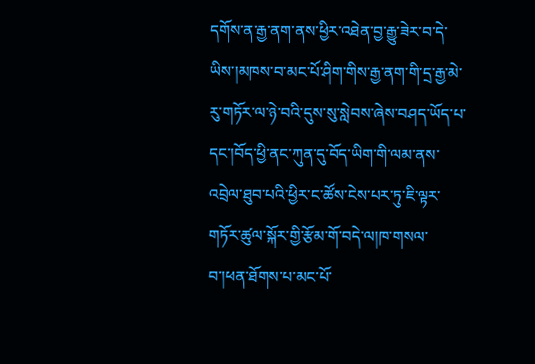དགོས་ན་རྒྱ་ནག་ནས་ཕྱིར་འཐེན་བྱ་རྒྱུ་ཟེར་བ་དེ་ཡིས་།མཁས་བ་མང་པོ་ཤིག་གིས་རྒྱ་ནག་གི་དྲ་རྒྱ་མེ་རུ་གཏོར་ལ་ཉེ་བའི་དུས་སུ་སླེབས་ཞེས་བཤད་ཡོད་པ་དང་།བོད་ཕྱི་ནང་ཀུན་དུ་བོད་ཡིག་གི་ལམ་ནས་འབྲེལ་ཐུབ་པའི་ཕྱིར་ང་ཚོས་ངེས་པར་ཏུ་ཇི་ལྟར་གཏོར་ཚུལ་སྐོར་གྱི་རྩོམ་གོ་བདེ་ལ།ཁ་གསལ་བ་།ཕན་ཐོགས་པ་མང་པོ་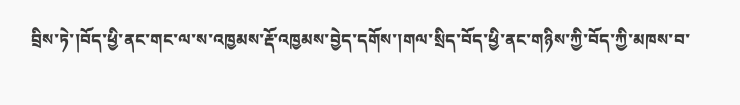བྲིས་ཏེ་།བོད་ཕྱི་ནང་གང་ལ་ས་འཁྱམས་རྡོ་འཁྱམས་བྱེད་དགོས་།གལ་སྲིད་བོད་ཕྱི་ནང་གཉིས་ཀྱི་བོད་ཀྱི་མཁས་བ་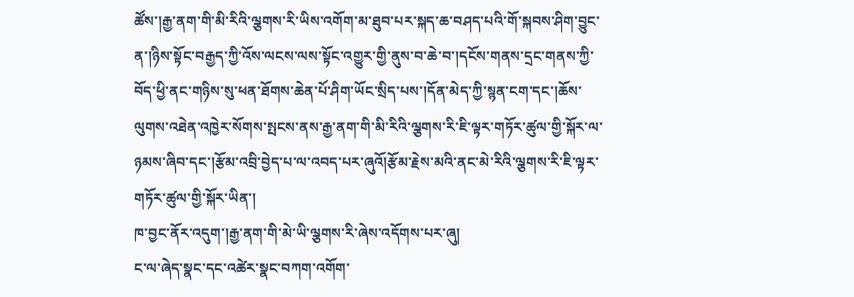ཚོས་།རྒྱ་ནག་གི་མི་རིའི་ལྕགས་རི་ཡིས་འགོག་མ་ཐུབ་པར་སྐད་ཆ་བཤད་པའི་གོ་སྐབས་ཤིག་བྱུང་ན་།ཉིས་སྟོང་བརྒྱད་ཀྱི་འོས་ལངས་ལས་སྟོང་འགྱུར་གྱི་ནུས་བ་ཆེ་བ་།དངོས་གནས་དྲང་གནས་ཀྱི་བོད་ཕྱི་ནང་གཉིས་སུ་ཕན་ཐོགས་ཆེན་པོ་ཤིག་ཡོང་སྲིད་པས་།དོན་མེད་ཀྱི་སྙན་ངག་དང་།ཆོས་ལུགས་འཐེན་འཁྱེར་སོགས་སྤངས་ནས་རྒྱ་ནག་གི་མི་རིའི་ལྕགས་རི་ཇི་ལྟར་གཏོར་ཚུལ་གྱི་སྐོར་ལ་ཉམས་ཞིབ་དང་།རྩོམ་འབྲི་བྱེད་པ་ལ་འབད་པར་ཞུའོ།རྩོམ་རྗེས་མའི་ནང་མེ་རིའི་ལྕགས་རི་ཇི་ལྟར་གཏོར་ཚུལ་གྱི་སྐོར་ཡིན་།
ཁ་བྱང་ནོར་འདུག་།རྒྱ་ནག་གི་མེ་ཡི་ལྕགས་རི་ཞེས་འདོགས་པར་ཞུ།
ང་ལ་ཞེད་སྣང་དང་འཚེར་སྣང་བཀག་འགོག་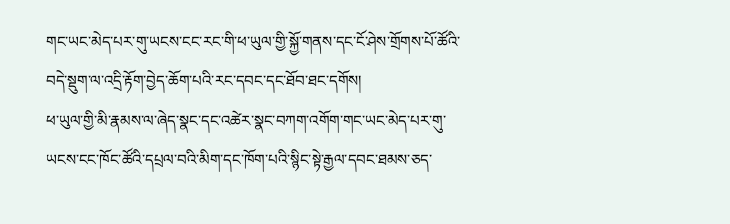གང་ཡང་མེད་པར་གུ་ཡངས་ངང་རང་གི་ཕ་ཡུལ་གྱི་སྐྱོ་གནས་དང་ངོ་ཤེས་གྲོགས་པོ་ཚོའི་བདེ་སྡུག་ལ་འདྲི་རྟོག་བྱེད་ཆོག་པའི་རང་དབང་དང་ཐོབ་ཐང་དགོས།
ཕ་ཡུལ་གྱི་མི་རྣམས་ལ་ཞེད་སྣང་དང་འཚེར་སྣང་བཀག་འགོག་གང་ཡང་མེད་པར་གུ་ཡངས་ངང་ཁོང་ཚོའི་དཔྲལ་བའི་མིག་དང་ཁོག་པའི་སྙིང་སྟེ་རྒྱལ་དབང་ཐམས་ཅད་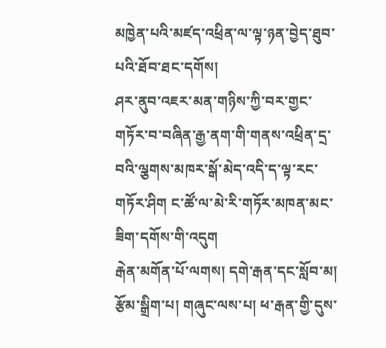མཁྱེན་པའི་མཛད་འཕྲིན་ལ་ལྟ་ཉན་བྱེད་ཐུབ་པའི་ཐོབ་ཐང་དགོས།
ཤར་ནུབ་འཇར་མན་གཉིས་ཀྱི་བར་གྱང་གཏོར་བ་བཞིན་རྒྱ་ནག་གི་གནས་འཕྲིན་དྲ་བའི་ལྕགས་མཁར་སྒོ་མེད་འདི་ད་ལྟ་རང་གཏོར་ཤིག ང་ཚོ་ལ་མེ་རི་གཏོར་མཁན་མང་ཟིག་དགོས་གི་འདུག
རྒེན་མགོན་པོ་ལགས། དགེ་རྒན་དང་སློབ་མ། རྩོམ་སྒྲིག་པ། གཞུང་ལས་པ། ཕ་རྒན་གྱི་དུས་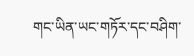གང་ཡིན་ཡང་གཏོར་དང་བཤིག་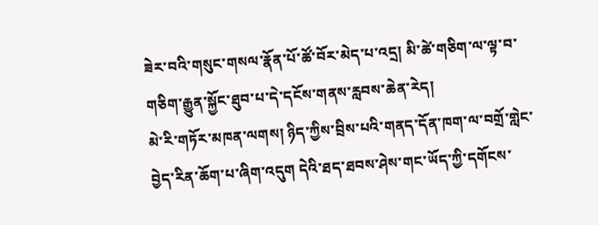ཟེར་བའི་གསུང་གསལ་རྣོན་པོ་ཚོ་བོར་མེད་པ་འདྲ། མི་ཚེ་གཅིག་ལ་ལྟ་བ་གཅིག་རྒྱུན་སྐྱོང་ཐུབ་པ་དེ་དངོས་གནས་རླབས་ཆེན་རེད།
མེ་རི་གཏོར་མཁན་ལགས། ཉིད་ཀྱིས་བྲིས་པའི་གནད་དོན་ཁག་ལ་བགྲོ་གླེང་བྱེད་རིན་ཆོག་པ་ཞིག་འདུག དེའི་ཐད་ཐབས་ཤེས་གང་ཡོད་ཀྱི་དགོངས་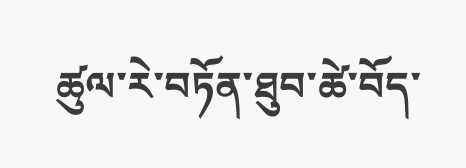ཚུལ་རེ་བཏོན་ཐུབ་ཚེ་བོད་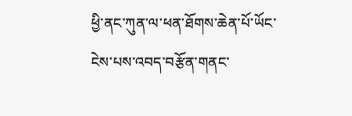ཕྱི་ནང་ཀུན་ལ་ཕན་ཐོགས་ཆེན་པོ་ཡོང་ངེས་པས་འབད་བརྩོན་གནང་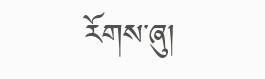རོགས་ཞུ།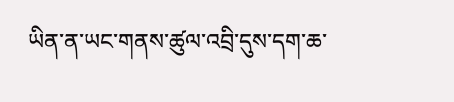ཡིན་ན་ཡང་གནས་ཚུལ་འབྲི་དུས་དག་ཆ་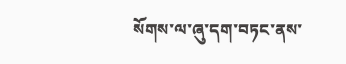སོགས་ལ་ཞུ་དག་བཏང་ནས་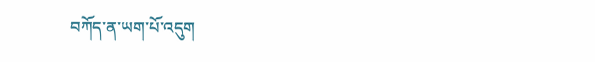བཀོད་ན་ཡག་པོ་འདུག